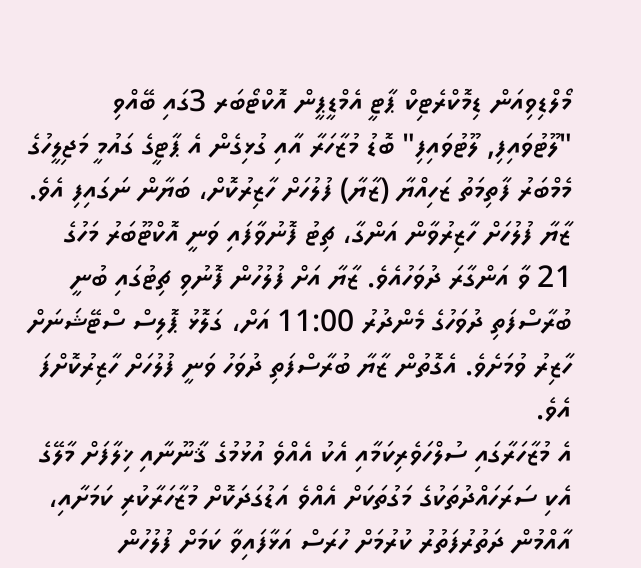މޯލްޑިވިއަން ޑިމޮކްރެޓިކް ޕާޓީ އެމްޑީޕީން އޮކްޓޯބަރ 3ގައި ބޭއްވި "ލޫޓުވައިފި, ލޫޓުވައިފި" ބޮޑު މުޒާހަރާ އާއި ގުޅިގެން އެ ޕާޓީގެ ގައުމީ މަޖިލީހުގެ މެމްބަރު ފާތިމަތު ޒަހިއްޔާ (ޒާޔާ) ފުލުހަށް ހާޒިރުކޮށް، ބަޔާން ނަގައިފި އެވެ.
ޒާޔާ ފުލުހަށް ހާޒިރުވާން އަންގާ، ޗިޓު ފޮނުވާފައި ވަނީ އޮކްޓޫބަރު މަހުގެ 21 ވާ އަންގާރަ ދުވަހުއެވެ. ޒާޔާ އަށް ފުލުހުން ފޮނުވި ޗިޓުގައި ބުނީ ބުރާސްފަތި ދުވަހުގެ މެންދުރު 11:00 އަށް، ގަލޮޅު ޕޮލިސް ސްޓޭޝަނަށް ހާޒިރު ވުމަށެވެ. އެގޮތުން ޒާޔާ ބުރާސްފަތި ދުވަހު ވަނީ ފުލުހަށް ހާޒިރުކޮށްފަ އެވެ.
އެ މުޒާހަރާގައި ސުލްހަވެރިކަމާއި އެކު އެއްވެ އުޅުމުގެ ޤާނޫނާއި ޚިލާފަށް މާލޭގެ އެކި ސަރަހައްދުތަކުގެ މަގުތަކަށް އެއްވެ އަޑުގަދަކޮށް މުޒާހަރާކުރި ކަމަށާއި، އާއްމުން ދަތުރުފަތުރު ކުރުމަށް ހުރަސް އަޅާފައިވާ ކަމަށް ފުލުހުން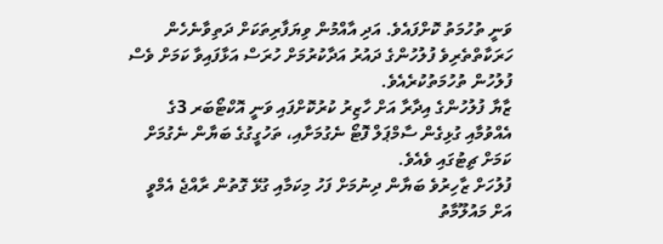ވަނީ ތުހުމަތު ކޮށްފައެވެ. އަދި އާއްމުން ވިޔަފާރިތަކަށް ދަތިވާނެހެން ހަރަކާތްތެރިވެ ފުލުހުންގެ ދައުރު އަދާކުރުމަށް ހުރަސް އަޅާފައިވާ ކަމަށް ވެސް ފުލުހުން ތުހުމަތުކުރެއެވެ.
ޒާޔާ ފުލުހުންގެ އިދާރާ އަށް ހާޒިރު ކުރުކޮށްފައި ވަނީ އޮކްޓޯބަރ 3ގެ އެއްވުމާއި ގުޅިގެން ސާމްޕަލް ފޮޓޯ ނެގުމަށާއި، ތަހުގީގުގެ ބަޔާން ނެގުމަށް ކަމަށް ޗިޓުގައި ވެއެވެ.
ފުލުހަށް ޒާހިރުވެ ބަޔާން ދިނުމަށް ފަހު މިކަމާއި ގުޅޭ ގޮތުން ރާއްޖެ އެމްވީ އަށް މައުލޫމާތު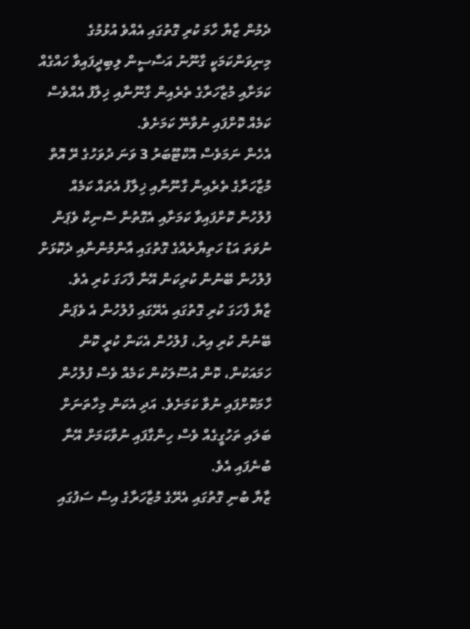ދެމުން ޒާޔާ ހާމަ ކުރި ގޮތުގައި އެއްވެ އުޅުމުގެ މިނިވަންކަމަކީ ގާނޫނު އަސާސީން ލިބިދީފައިވާ ހައްގެއް ކަމަށާއި މުޒާހަރާގެ ތެރެއިން ގާނޫނާއި ޚިލާފު އެއްވެސް ކަމެއް ކޮށްފައި ނުވާނޭ ކަމަށެވެ.
އެހެން ނަމަވެސް އޮކްޓޫބަރު 3 ވަނަ ދުވަހުގެ ރޭ އޮތް މުޒާހަރާގެ ތެރެއިން ގާނޫނާއި ޚިލާފު އެތައް ކަމެއް ފުލުހުން ކޮށްފައިވާ ކަމަށާއި އެގޮތުން ސޮނިކް ވެޕަން ނުވަތަ އަޑު ހަތިޔާރެއްގެ ގޮތުގައި އާންމުންނާއި ދެކޮޅަށް ފުލުހުން ބޭނުން ކުރިކަން އޭނާ ފާހަގަ ކުރި އެވެ.
ޒާޔާ ފާހަގަ ކުރި ގޮތުގައި އެރޭގައި ފުލުހުން އެ ވެޕަން ބޭނުން ކުރި އިރު، ފުލުހުން އެކަން ކުރީ ކޮން ހަމައަކުން، ކޮން އުސޫލަކުން ކަމެއް ވެސް ފުލުހުން ހާމަކޮށްފައި ނުވާ ކަމަށެވެ. އަދި އެކަން މިހާތަނަށް ބަލައި ތަހުގީގެއް ވެސް ހިންގާފައި ނުވާކަމަށް އޭނާ ބުނެފައި އެވެ.
ޒާޔާ ބުނި ގޮތުގައި އެރޭގެ މުޒާހަރާގެ އިސް ސަފުގައި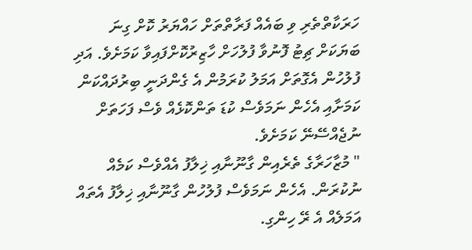ހަރަކާތްތެރި ވި ބައެއް ފަރާތްތަށް ހައްޔަރު ކޮށް ގިނަ ބަޔަކަށް ޗިޓު ފޮނުވާ ފުލުހަށް ހާޒިރުކޮށްފައިވާ ކަމަށެވެ. އަދި ފުލުހުން އެގޮތަށް އަމަލު ކުރަމުން އެ ގެންދަނީ ބިރުދައްކަން ކަމަށާއި އެހެން ނަމަވެސް ކުޑަ ތަންކޮޅެއް ވެސް ފަހަތަށް ނުޖެއްސޭނޭ ކަމަށެވެ.
" މުޒާހަރާގެ ތެރެއިން ގާނޫނާއި ޚިލާފު އެއްވެސް ކަމެއް ނުކުރަން. އެހެން ނަމަވެސް ފުލުހުން ގާނޫނާއި ޚިލާފު އެތައް އަމަލެއް އެ ރޭ ހިންގި.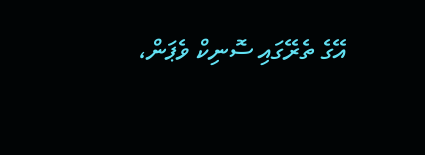އޭގެ ތެރޭގައި ސޮނިކް ވެޕަން،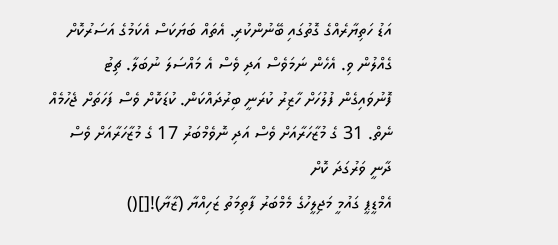އަޑު ހަތިޔާރެއްގެ ގޮތުގައި ބޭނުންކުރި. އެތައް ބަޔަކަސް އެކަމުގެ އަސަރުކޮށް ގެއްލުން ވި. އެހެން ނަމަވެސް އަދި ވެސް އެ މައްސަލަ ނުބަލާ. ޗިޓު ފޮނުވައިގެން ފުލުހަށް ހާޒިރު ކުރަނީ ބިރުދައްކަން. ކުޑަކޮށް ވެސް ފަހަތަށް ޖެހުމެއް ނެތް. 31 ގެ މުޒާހަރާއަށް ވެސް އަދި ނޮވެމްބަރު 17 ގެ މުޒާހަރާއަށް ވެސް ދާނީ ވަރުގަދަ ކޮށް
އެމްޑީޕީ ގައުމީ މަޖިލީހުގެ މެމްބަރު ފާތިމަތު ޒަހިއްޔާ (ޒާޔާ)![]()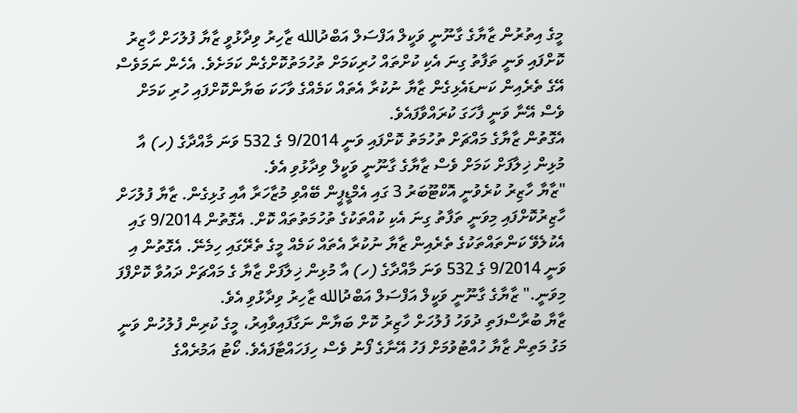މީގެ އިތުރުން ޒާޔާގެ ގާނޫނީ ވަކީލް އަފްސަލް އަބްދުالله ޒާހިރު ވިދާޅުވީ ޒާޔާ ފުލުހަށް ހާޒިރު ކޮށްފައި ވަނީ ތަފާތު ގިނަ އެކި ކުށްތައް ހުރިކަމަށް ތުހުމަތުކޮށްގެން ކަމަށެވެ. އެހެން ނަމަވެސް އޭގެ ތެރެއިން ކަނޑައެޅިގެން ޒާޔާ ނުކުރާ އެތައް ކަމެއްގެ ވާހަކަ ބަޔާންކޮށްފައި ހުރި ކަމަށް ވެސް އޭނާ ވަނީ ފާހަގަ ކުރައްވާފައެވެ.
އެގޮތުން ޒާޔާގެ މައްޗަށް ތުހުމަތު ކޮށްފައި ވަނީ 9/2014 ގެ 532 ވަނަ މާއްދާގެ (ހ) އާ މުޅިން ޚިލާފަށް ކަމަށް ވެސް ޒާޔާގެ ގާނޫނީ ވަކީލް ވިދާޅުވި އެވެ.
"ޒާޔާ ހާޒިރު ކުރެވުނީ އޮކްޓޫބަރު 3 ގައި އެމްޑީޕީން ބޭއްވި މުޒާހަރާ އާއި ގުޅިގެން. ޒާޔާ ފުލުހަށް ހާޒިރުކޮށްފައި މިވަނީ ތަފާތު ގިނަ އެކި ކުއްތަކުގެ ތުހުމަތުތައް ކޮށް. އެގޮތުން 9/2014 ގައި އެކުލެވޭ ކަންތައްތަކުގެ ތެރެއިން ޒާޔާ ނުކުރާ އެތައް ކަމެއް މީގެ ތެރޭގައި ހިމެނޭ. އެގޮތުން އި ވަނީ 9/2014 ގެ 532 ވަނަ މާއްދާގެ (ހ) އާ މުޅިން ޚިލާފަށް ޒާޔާ ގެ މައްޗަށް ދައުވާ ކޮށްފްފަ މިވަނީ." ޒާޔާގެ ގާނޫނީ ވަކީލް އަފްސަލް އަބްދުالله ޒާހިރު ވިދާޅުވި އެވެ.
ޒާޔާ ބުރާސްފަތި ދުވަހު ފުލުހަށް ހާޒިރު ކޮށް ބަޔާން ނަގާފައިވާއިރު، މީގެ ކުރިން ފުލުހުން ވަނީ މަގު މަތިން ޒާޔާ ހުއްޓުވުމަށް ފަހު އޭނާގެ ފޯނު ވެސް ހިފަހައްޓާފައެވެ. ކޯޓު އަމުރެއްގެ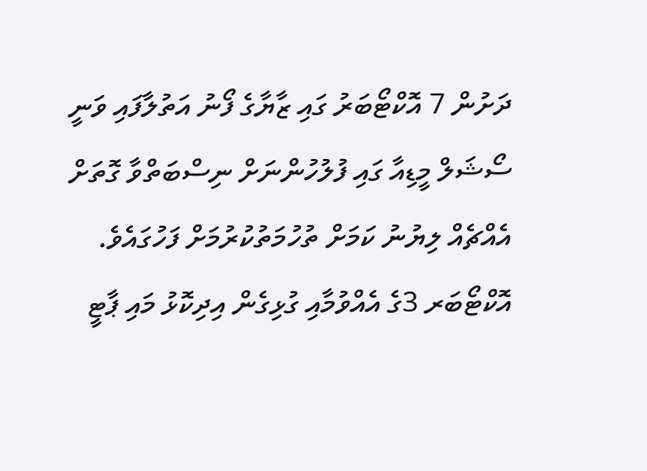ދަށުން 7 އޮކްޓޯބަރު ގައި ޒާޔާގެ ފޯނު އަތުލާފައި ވަނީ ސޯޝަލް މީޑިއާ ގައި ފުލުހުންނަށް ނިސްބަތްވާ ގޮތަށް އެއްޗެއް ލިޔުނު ކަމަށް ތުހުމަތުކުރުމަށް ފަހުގައެވެ.
އޮކްޓޯބަރ 3ގެ އެއްވުމާއި ގުޅިގެން އިދިކޮޅު މައި ޕާޓީ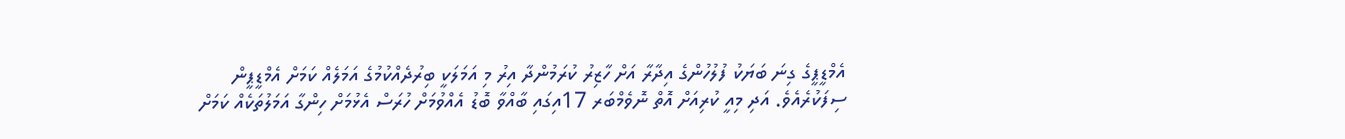އެމްޑީޕީގެ ގިނަ ބަޔަކު ފުލުހުންގެ އިދާރާ އަށް ހާޒިރު ކުރަމުންދާ އިރު މި އަމަލަކީ ބިރުދެއްކުމުގެ އަމަލެއް ކަމަށް އެމްޑީޕީން ސިފަކުރެއެވެ. އަދި މިއީ ކުރިއަށް އޮތް ނޮވެމްބަރ 17އިގައި ބާއްވާ ބޮޑު އެއްވުމަށް ހުރަސް އެޅުމަށް ހިންގާ އަމަލުތަކެއް ކަމަށް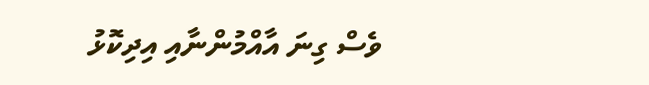ވެސް ގިނަ އާއްމުންނާއި އިދިކޮޅު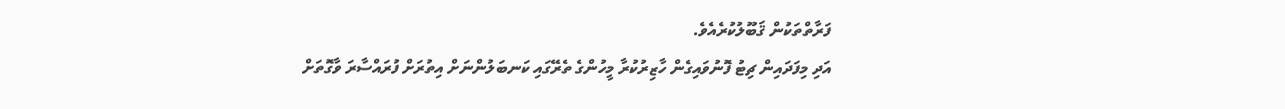ފަރާތްތަކުން ޤަބޫލުކުރެއެވެ.
އަދި މިފަދައިން ޗިޓު ފޮނުވައިގެން ހާޒިރުކުރާ މީހުންގެ ތެރޭގައި ކަނބަލުންނަށް އިތުރަށް ފުރައްސާރަ ވާގޮތަށް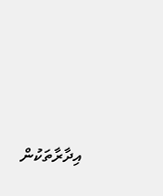އިދާރާތަކުން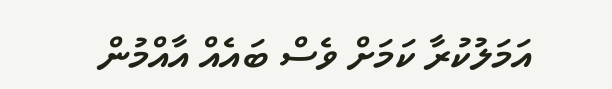އަމަލުކުރާ ކަމަށް ވެސް ބައެއް އާއްމުން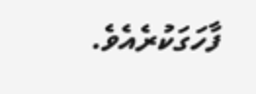ފާހަގަކުރެއެވެ.